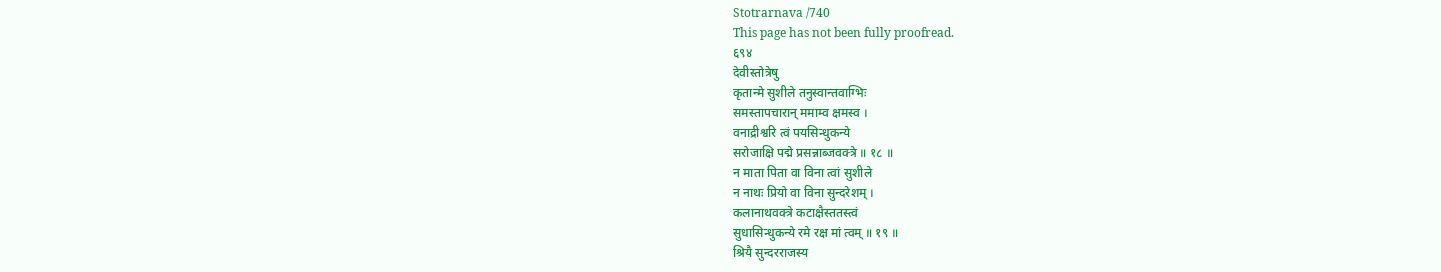Stotrarnava /740
This page has not been fully proofread.
६९४
देवीस्तोत्रेषु
कृतान्मे सुशीले तनुस्वान्तवाग्भिः
समस्तापचारान् ममाम्व क्षमस्व ।
वनाद्रीश्वरि त्वं पयसिन्धुकन्ये
सरोजाक्षि पद्मे प्रसन्नाब्जवक्त्रे ॥ १८ ॥
न माता पिता वा विना त्वां सुशीले
न नाथः प्रियो वा विना सुन्दरेशम् ।
कलानाथवक्त्रे कटाक्षैस्ततस्त्वं
सुधासिन्धुकन्ये रमे रक्ष मां त्वम् ॥ १९ ॥
श्रियै सुन्दरराजस्य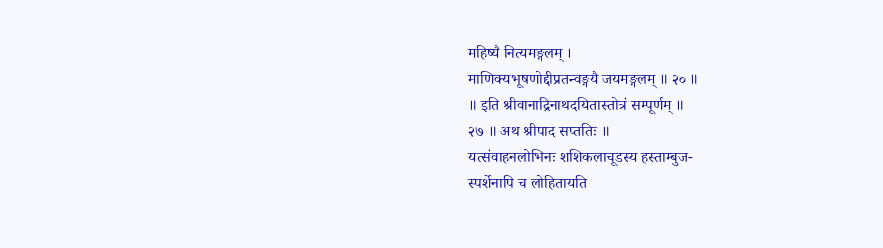महिष्यै नित्यमङ्गलम् ।
माणिक्यभूषणोद्दीप्रतन्वङ्गयै जयमङ्गलम् ॥ २० ॥
॥ इति श्रीवानाद्रिनाथदयितास्तोत्रं सम्पूर्णम् ॥
२७ ॥ अथ श्रीपाद सप्ततिः ॥
यत्संवाहनलोभिनः शशिकलाचूडस्य हस्ताम्बुज-
स्पर्शेनापि च लोहितायति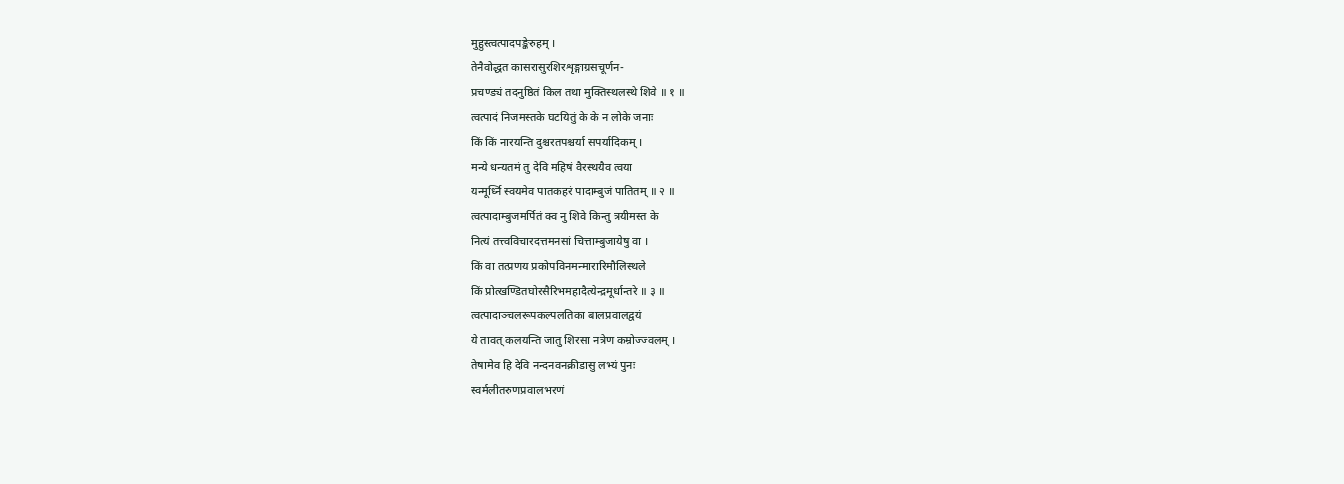मुहुस्त्वत्पादपङ्केरुहम् ।
तेनैवोद्धत कासरासुरशिरशृङ्गाग्रसचूर्णन-
प्रचण्ड्यं तदनुष्ठितं किल तथा मुक्तिस्थलस्थे शिवे ॥ १ ॥
त्वत्पादं निजमस्तके घटयितुं के के न लोके जनाः
किं किं नारयन्ति दुश्चरतपश्चर्या सपर्यादिकम् ।
मन्ये धन्यतमं तु देवि महिषं वैरस्थयैव त्वया
यन्मूर्ध्नि स्वयमेव पातकहरं पादाम्बुजं पातितम् ॥ २ ॥
त्वत्पादाम्बुजमर्पितं क्व नु शिवे किन्तु त्रयीमस्त के
नित्यं तत्त्वविचारदत्तमनसां चित्ताम्बुजायेषु वा ।
किं वा तत्प्रणय प्रकोपविनमन्मारारिमौलिस्थले
किं प्रोत्खण्डितघोरसैरिभमहादैत्येन्द्रमूर्धान्तरे ॥ ३ ॥
त्वत्पादाञ्चलरूपकल्पलतिका बालप्रवालद्वयं
ये तावत् कलयन्ति जातु शिरसा नत्रेण कम्रोज्ज्वलम् ।
तेषामेव हि देवि नन्दनवनक्रीडासु लभ्यं पुनः
स्वर्मलीतरुणप्रवालभरणं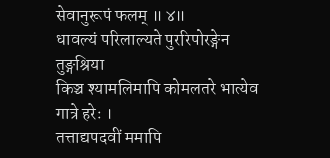सेवानुरूपं फलम् ॥ ४॥
धावल्यं परिलाल्यते पुररिपोरङ्गेन तुङ्गश्रिया
किञ्च श्यामलिमापि कोमलतरे भात्येव गात्रे हरेः ।
तत्ताद्यपदवीं ममापि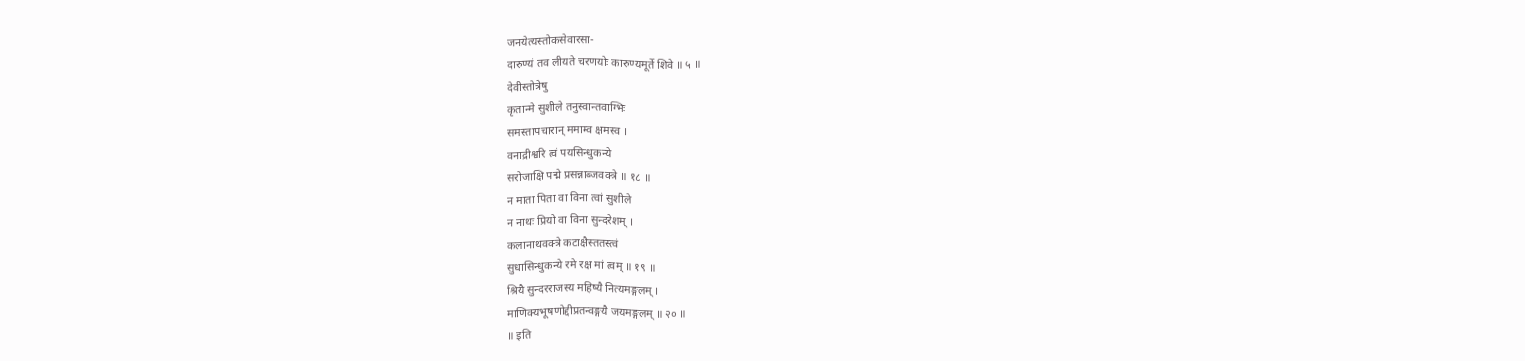जनयेत्यस्तोकसेवारसा-
दारुण्यं तव लीयते चरणयोः कारुण्यमूर्ते शिवे ॥ ५ ॥
देवीस्तोत्रेषु
कृतान्मे सुशीले तनुस्वान्तवाग्भिः
समस्तापचारान् ममाम्व क्षमस्व ।
वनाद्रीश्वरि त्वं पयसिन्धुकन्ये
सरोजाक्षि पद्मे प्रसन्नाब्जवक्त्रे ॥ १८ ॥
न माता पिता वा विना त्वां सुशीले
न नाथः प्रियो वा विना सुन्दरेशम् ।
कलानाथवक्त्रे कटाक्षैस्ततस्त्वं
सुधासिन्धुकन्ये रमे रक्ष मां त्वम् ॥ १९ ॥
श्रियै सुन्दरराजस्य महिष्यै नित्यमङ्गलम् ।
माणिक्यभूषणोद्दीप्रतन्वङ्गयै जयमङ्गलम् ॥ २० ॥
॥ इति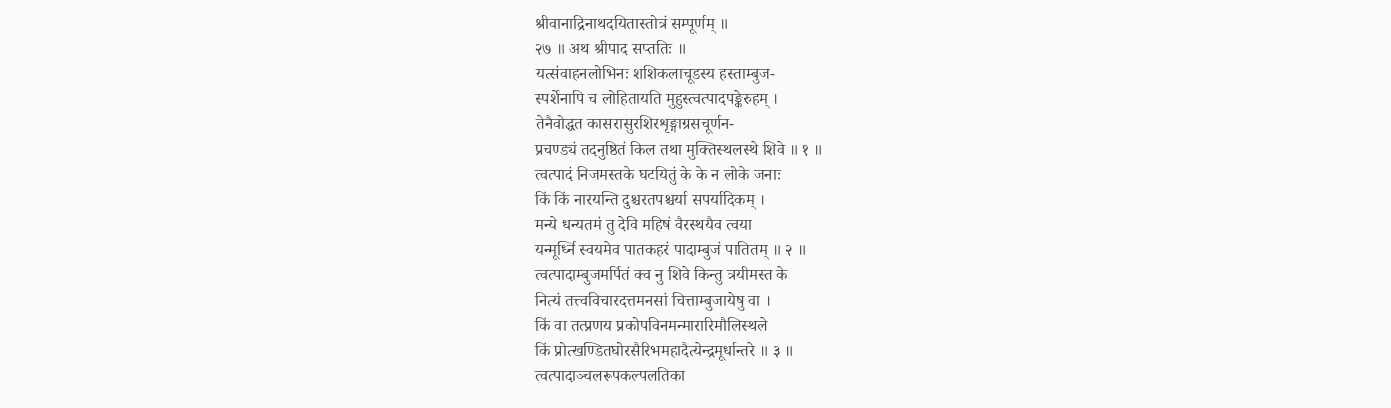श्रीवानाद्रिनाथदयितास्तोत्रं सम्पूर्णम् ॥
२७ ॥ अथ श्रीपाद सप्ततिः ॥
यत्संवाहनलोभिनः शशिकलाचूडस्य हस्ताम्बुज-
स्पर्शेनापि च लोहितायति मुहुस्त्वत्पादपङ्केरुहम् ।
तेनैवोद्धत कासरासुरशिरशृङ्गाग्रसचूर्णन-
प्रचण्ड्यं तदनुष्ठितं किल तथा मुक्तिस्थलस्थे शिवे ॥ १ ॥
त्वत्पादं निजमस्तके घटयितुं के के न लोके जनाः
किं किं नारयन्ति दुश्चरतपश्चर्या सपर्यादिकम् ।
मन्ये धन्यतमं तु देवि महिषं वैरस्थयैव त्वया
यन्मूर्ध्नि स्वयमेव पातकहरं पादाम्बुजं पातितम् ॥ २ ॥
त्वत्पादाम्बुजमर्पितं क्व नु शिवे किन्तु त्रयीमस्त के
नित्यं तत्त्वविचारदत्तमनसां चित्ताम्बुजायेषु वा ।
किं वा तत्प्रणय प्रकोपविनमन्मारारिमौलिस्थले
किं प्रोत्खण्डितघोरसैरिभमहादैत्येन्द्रमूर्धान्तरे ॥ ३ ॥
त्वत्पादाञ्चलरूपकल्पलतिका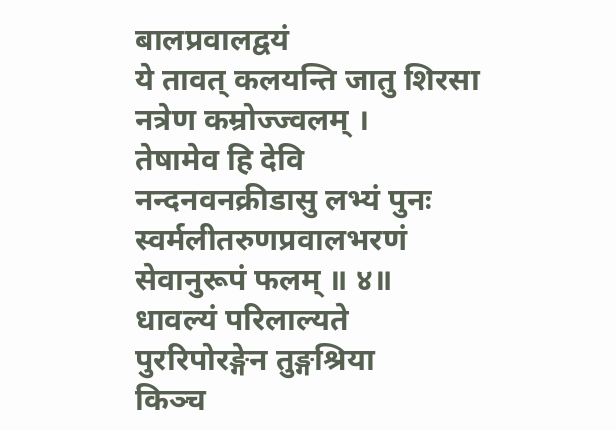बालप्रवालद्वयं
ये तावत् कलयन्ति जातु शिरसा नत्रेण कम्रोज्ज्वलम् ।
तेषामेव हि देवि नन्दनवनक्रीडासु लभ्यं पुनः
स्वर्मलीतरुणप्रवालभरणं सेवानुरूपं फलम् ॥ ४॥
धावल्यं परिलाल्यते पुररिपोरङ्गेन तुङ्गश्रिया
किञ्च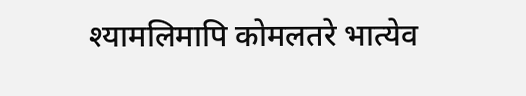श्यामलिमापि कोमलतरे भात्येव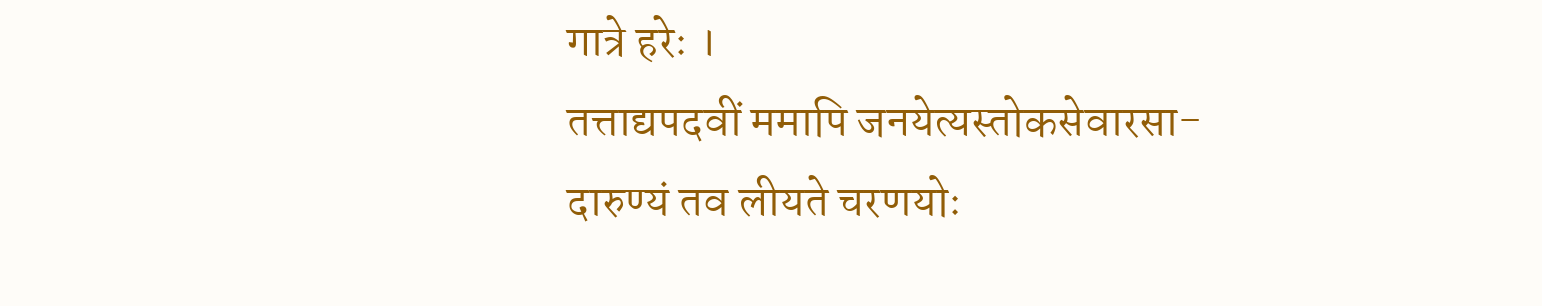गात्रे हरेः ।
तत्ताद्यपदवीं ममापि जनयेत्यस्तोकसेवारसा-
दारुण्यं तव लीयते चरणयोः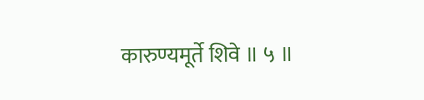कारुण्यमूर्ते शिवे ॥ ५ ॥